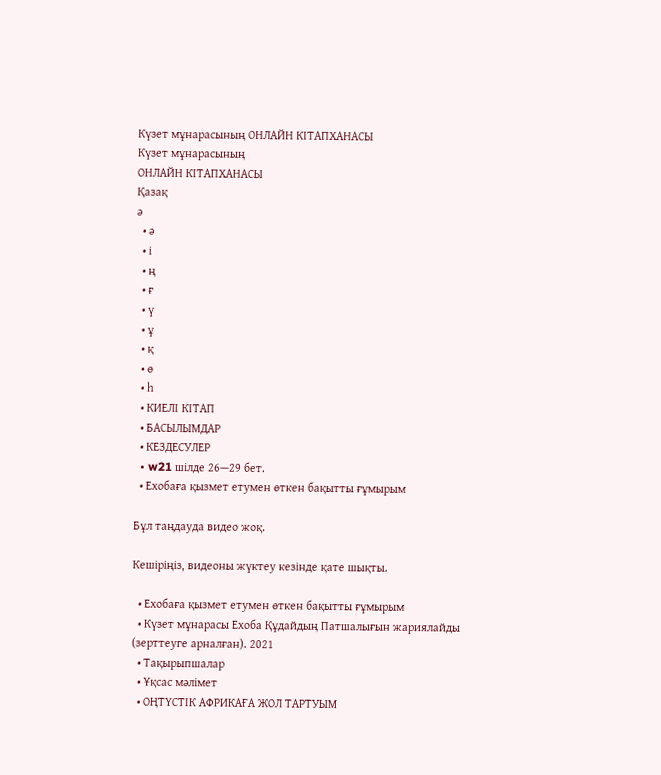Күзет мұнарасының ОНЛАЙН КІТАПХАНАСЫ
Күзет мұнарасының
ОНЛАЙН КІТАПХАНАСЫ
Қазақ
ә
  • ә
  • і
  • ң
  • ғ
  • ү
  • ұ
  • қ
  • ө
  • һ
  • КИЕЛІ КІТАП
  • БАСЫЛЫМДАР
  • КЕЗДЕСУЛЕР
  • w21 шілде 26—29 бет.
  • Ехобаға қызмет етумен өткен бақытты ғұмырым

Бұл таңдауда видео жоқ.

Кешіріңіз, видеоны жүктеу кезінде қате шықты.

  • Ехобаға қызмет етумен өткен бақытты ғұмырым
  • Күзет мұнарасы Ехоба Құдайдың Патшалығын жариялайды (зерттеуге арналған). 2021
  • Тақырыпшалар
  • Ұқсас мәлімет
  • ОҢТҮСТІК АФРИКАҒА ЖОЛ ТАРТУЫМ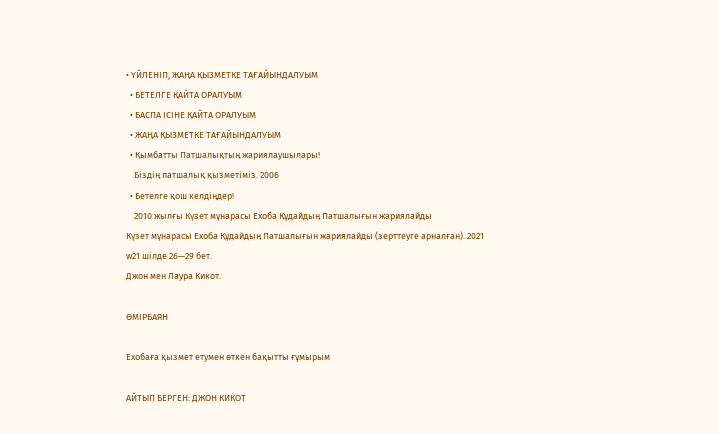• ҮЙЛЕНІП, ЖАҢА ҚЫЗМЕТКЕ ТАҒАЙЫНДАЛУЫМ
  • БЕТЕЛГЕ ҚАЙТА ОРАЛУЫМ
  • БАСПА ІСІНЕ ҚАЙТА ОРАЛУЫМ
  • ЖАҢА ҚЫЗМЕТКЕ ТАҒАЙЫНДАЛУЫМ
  • Қымбатты Патшалықтың жариялаушылары!
    Біздің патшалық қызметіміз. 2006
  • Бетелге қош келдіңдер!
    2010 жылғы Күзет мұнарасы Ехоба Құдайдың Патшалығын жариялайды
Күзет мұнарасы Ехоба Құдайдың Патшалығын жариялайды (зерттеуге арналған). 2021
w21 шілде 26—29 бет.
Джон мен Лаура Кикот.

ӨМІРБАЯН

Ехобаға қызмет етумен өткен бақытты ғұмырым

АЙТЫП БЕРГЕН: ДЖОН КИКОТ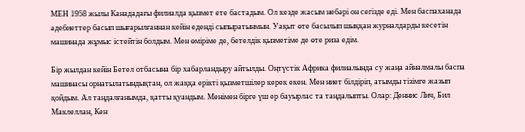МЕН 1958 жылы Канададағы филиалда қызмет ете бастадым. Ол кезде жасым небәрі он сегізде еді. Мен баспаханада әдебиеттер басып шығарылғаннан кейін еденді сыпыратынмын. Уақыт өте басылып шыққан журналдарды кесетін машинада жұмыс істейтін болдым. Мен өміріме де, бетелдік қызметіме де өте риза едім.

Бір жылдан кейін Бетел отбасына бір хабарландыру айтылды. Оңтүстік Африка филиалында су жаңа айналмалы баспа машинасы орнатылатындықтан, ол жаққа ерікті қызметшілер керек екен. Мен ниет білдіріп, атымды тізімге жазып қойдым. Ал таңдалғанымда, қатты қуандым. Менімен бірге үш ер бауырлас та таңдалыпты. Олар: Деннис Лич, Бил Маклеллан, Кен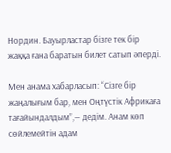Нордин. Бауырластар бізге тек бір жаққа ғана баратын билет сатып әперді.

Мен анама хабарласып: “Сізге бір жаңалығым бар, мен Оңтүстік Африкаға тағайындалдым”,— дедім. Анам көп сөйлемейтін адам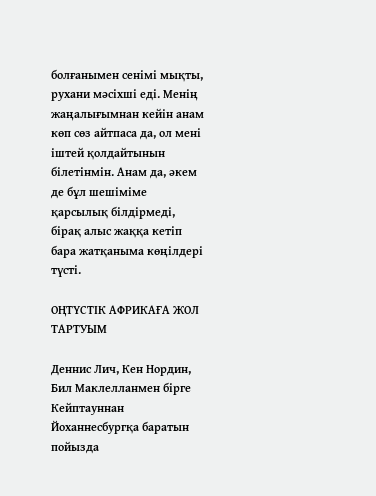болғанымен сенімі мықты, рухани мәсіхші еді. Менің жаңалығымнан кейін анам көп сөз айтпаса да, ол мені іштей қолдайтынын білетінмін. Анам да, әкем де бұл шешіміме қарсылық білдірмеді, бірақ алыс жаққа кетіп бара жатқаныма көңілдері түсті.

ОҢТҮСТІК АФРИКАҒА ЖОЛ ТАРТУЫМ

Деннис Лич, Кен Нордин, Бил Маклелланмен бірге Кейптауннан Йоханнесбургқа баратын пойызда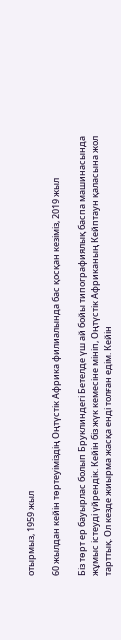отырмыз, 1959 жыл

60 жылдан кейін төртеуіміздің Оңтүстік Африка филиалында бас қосқан кезіміз, 2019 жыл

Біз төрт ер бауырлас болып Бруклиндегі Бетелде үш ай бойы типографиялық баспа машинасында жұмыс істеуді үйрендік. Кейін біз жүк кемесіне мініп, Оңтүстік Африканың Кейптаун қаласына жол тарттық. Ол кезде жиырма жасқа енді толған едім. Кейін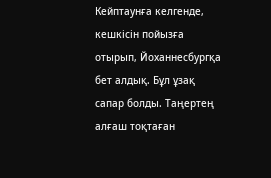Кейптаунға келгенде, кешкісін пойызға отырып, Йоханнесбургқа бет алдық. Бұл ұзақ сапар болды. Таңертең алғаш тоқтаған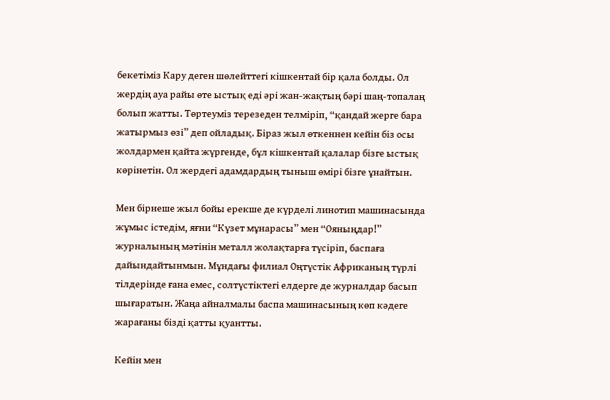бекетіміз Кару деген шөлейттегі кішкентай бір қала болды. Ол жердің ауа райы өте ыстық еді әрі жан-жақтың бәрі шаң-топалаң болып жатты. Төртеуміз терезеден телміріп, “қандай жерге бара жатырмыз өзі” деп ойладық. Біраз жыл өткеннен кейін біз осы жолдармен қайта жүргенде, бұл кішкентай қалалар бізге ыстық көрінетін. Ол жердегі адамдардың тыныш өмірі бізге ұнайтын.

Мен бірнеше жыл бойы ерекше де күрделі линотип машинасында жұмыс істедім, яғни “Күзет мұнарасы” мен “Ояныңдар!” журналының мәтінін металл жолақтарға түсіріп, баспаға дайындайтынмын. Мұндағы филиал Оңтүстік Африканың түрлі тілдерінде ғана емес, солтүстіктегі елдерге де журналдар басып шығаратын. Жаңа айналмалы баспа машинасының көп кәдеге жарағаны бізді қатты қуантты.

Кейін мен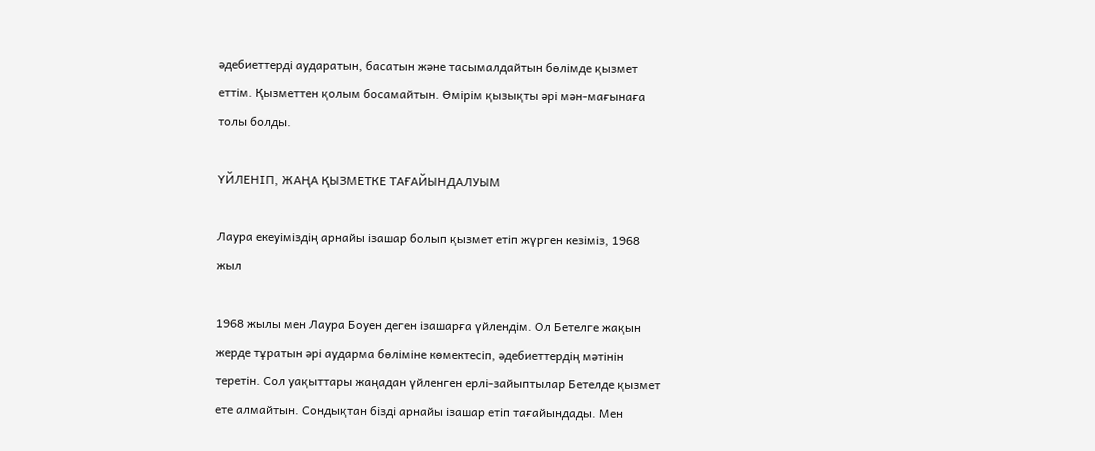әдебиеттерді аударатын, басатын және тасымалдайтын бөлімде қызмет еттім. Қызметтен қолым босамайтын. Өмірім қызықты әрі мән-мағынаға толы болды.

ҮЙЛЕНІП, ЖАҢА ҚЫЗМЕТКЕ ТАҒАЙЫНДАЛУЫМ

Лаура екеуіміздің арнайы ізашар болып қызмет етіп жүрген кезіміз, 1968 жыл

1968 жылы мен Лаура Боуен деген ізашарға үйлендім. Ол Бетелге жақын жерде тұратын әрі аударма бөліміне көмектесіп, әдебиеттердің мәтінін теретін. Сол уақыттары жаңадан үйленген ерлі-зайыптылар Бетелде қызмет ете алмайтын. Сондықтан бізді арнайы ізашар етіп тағайындады. Мен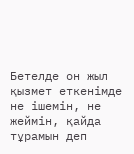Бетелде он жыл қызмет еткенімде не ішемін, не жеймін, қайда тұрамын деп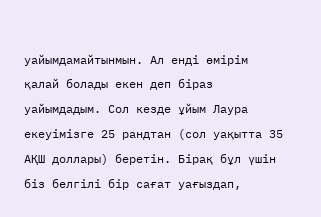уайымдамайтынмын. Ал енді өмірім қалай болады екен деп біраз уайымдадым. Сол кезде ұйым Лаура екеуімізге 25 рандтан (сол уақытта 35 АҚШ доллары) беретін. Бірақ бұл үшін біз белгілі бір сағат уағыздап,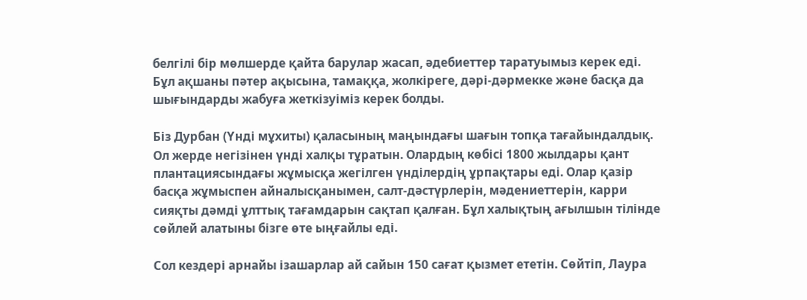белгілі бір мөлшерде қайта барулар жасап, әдебиеттер таратуымыз керек еді. Бұл ақшаны пәтер ақысына, тамаққа, жолкіреге, дәрі-дәрмекке және басқа да шығындарды жабуға жеткізуіміз керек болды.

Біз Дурбан (Үнді мұхиты) қаласының маңындағы шағын топқа тағайындалдық. Ол жерде негізінен үнді халқы тұратын. Олардың көбісі 1800 жылдары қант плантациясындағы жұмысқа жегілген үнділердің ұрпақтары еді. Олар қазір басқа жұмыспен айналысқанымен, салт-дәстүрлерін, мәдениеттерін, карри сияқты дәмді ұлттық тағамдарын сақтап қалған. Бұл халықтың ағылшын тілінде сөйлей алатыны бізге өте ыңғайлы еді.

Сол кездері арнайы ізашарлар ай сайын 150 сағат қызмет ететін. Сөйтіп, Лаура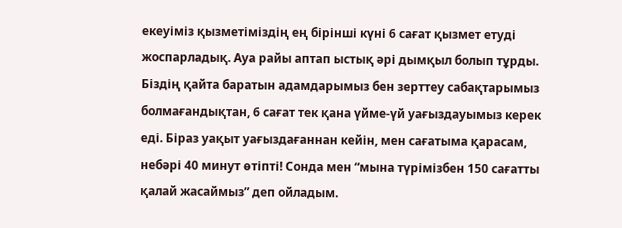екеуіміз қызметіміздің ең бірінші күні 6 сағат қызмет етуді жоспарладық. Ауа райы аптап ыстық әрі дымқыл болып тұрды. Біздің қайта баратын адамдарымыз бен зерттеу сабақтарымыз болмағандықтан, 6 сағат тек қана үйме-үй уағыздауымыз керек еді. Біраз уақыт уағыздағаннан кейін, мен сағатыма қарасам, небәрі 40 минут өтіпті! Сонда мен “мына түрімізбен 150 сағатты қалай жасаймыз” деп ойладым.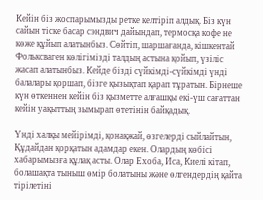Кейін біз жоспарымызды ретке келтіріп алдық. Біз күн сайын тіске басар сэндвич дайындап, термосқа кофе не көже құйып алатынбыз. Сөйтіп, шаршағанда, кішкентай Фольксваген көлігімізді талдың астына қойып, үзіліс жасап алатынбыз. Кейде бізді сүйкімді-сүйкімді үнді балалары қоршап, бізге қызықтап қарап тұратын. Бірнеше күн өткеннен кейін біз қызметте алғашқы екі-үш сағаттан кейін уақыттың зымырап өтетінін байқадық.

Үнді халқы мейірімді, қонақжай, өзгелерді сыйлайтын, Құдайдан қорқатын адамдар екен. Олардың көбісі хабарымызға құлақ асты. Олар Ехоба, Иса, Киелі кітап, болашақта тыныш өмір болатыны және өлгендердің қайта тірілетіні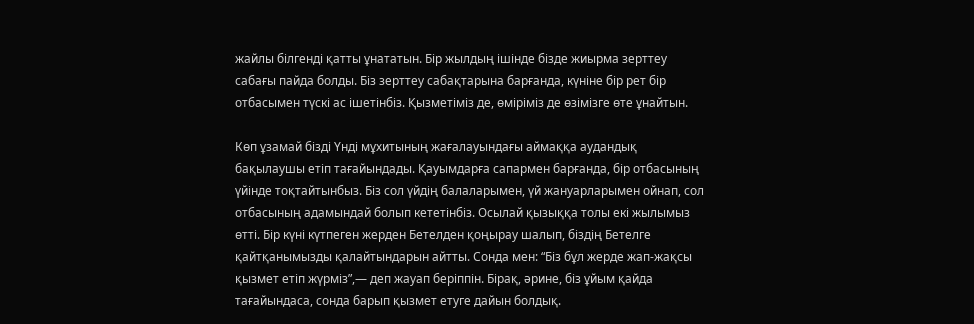жайлы білгенді қатты ұнататын. Бір жылдың ішінде бізде жиырма зерттеу сабағы пайда болды. Біз зерттеу сабақтарына барғанда, күніне бір рет бір отбасымен түскі ас ішетінбіз. Қызметіміз де, өміріміз де өзімізге өте ұнайтын.

Көп ұзамай бізді Үнді мұхитының жағалауындағы аймаққа аудандық бақылаушы етіп тағайындады. Қауымдарға сапармен барғанда, бір отбасының үйінде тоқтайтынбыз. Біз сол үйдің балаларымен, үй жануарларымен ойнап, сол отбасының адамындай болып кететінбіз. Осылай қызыққа толы екі жылымыз өтті. Бір күні күтпеген жерден Бетелден қоңырау шалып, біздің Бетелге қайтқанымызды қалайтындарын айтты. Сонда мен: “Біз бұл жерде жап-жақсы қызмет етіп жүрміз”,— деп жауап беріппін. Бірақ, әрине, біз ұйым қайда тағайындаса, сонда барып қызмет етуге дайын болдық.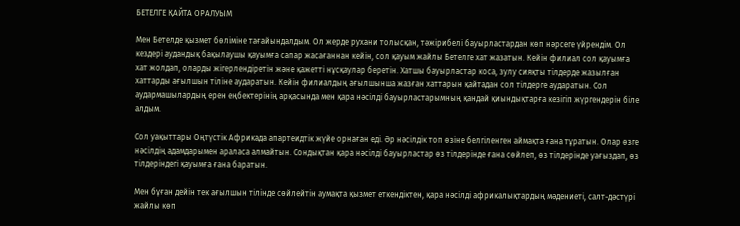БЕТЕЛГЕ ҚАЙТА ОРАЛУЫМ

Мен Бетелде қызмет бөліміне тағайындалдым. Ол жерде рухани толысқан, тәжірибелі бауырластардан көп нәрсеге үйрендім. Ол кездері аудандық бақылаушы қауымға сапар жасағаннан кейін, сол қауым жайлы Бетелге хат жазатын. Кейін филиал сол қауымға хат жолдап, оларды жігерлендіретін және қажетті нұсқаулар беретін. Хатшы бауырластар коса, зулу сияқты тілдерде жазылған хаттарды ағылшын тіліне аударатын. Кейін филиалдың ағылшынша жазған хаттарын қайтадан сол тілдерге аударатын. Сол аудармашылардың ерен еңбектерінің арқасында мен қара нәсілді бауырластарымның қандай қиындықтарға кезігіп жүргендерін біле алдым.

Сол уақыттары Оңтүстік Африкада апартеидтік жүйе орнаған еді. Әр нәсілдік топ өзіне белгіленген аймақта ғана тұратын. Олар өзге нәсілдің адамдарымен араласа алмайтын. Сондықтан қара нәсілді бауырластар өз тілдерінде ғана сөйлеп, өз тілдерінде уағыздап, өз тілдеріндегі қауымға ғана баратын.

Мен бұған дейін тек ағылшын тілінде сөйлейтін аумақта қызмет еткендіктен, қара нәсілді африкалықтардың мәдениеті, салт-дәстүрі жайлы көп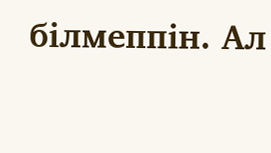білмеппін. Ал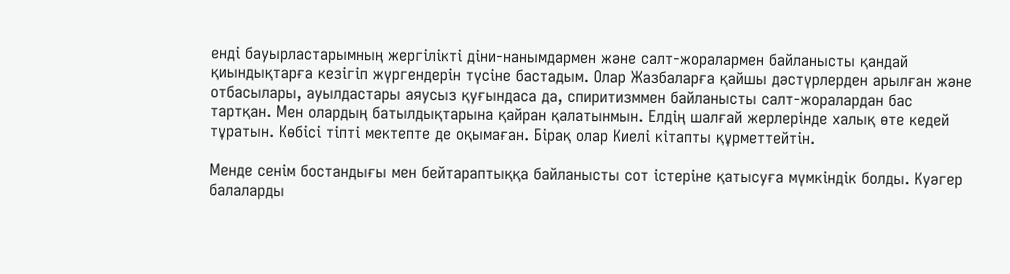енді бауырластарымның жергілікті діни-нанымдармен және салт-жоралармен байланысты қандай қиындықтарға кезігіп жүргендерін түсіне бастадым. Олар Жазбаларға қайшы дәстүрлерден арылған және отбасылары, ауылдастары аяусыз қуғындаса да, спиритизммен байланысты салт-жоралардан бас тартқан. Мен олардың батылдықтарына қайран қалатынмын. Елдің шалғай жерлерінде халық өте кедей тұратын. Көбісі тіпті мектепте де оқымаған. Бірақ олар Киелі кітапты құрметтейтін.

Менде сенім бостандығы мен бейтараптыққа байланысты сот істеріне қатысуға мүмкіндік болды. Куәгер балаларды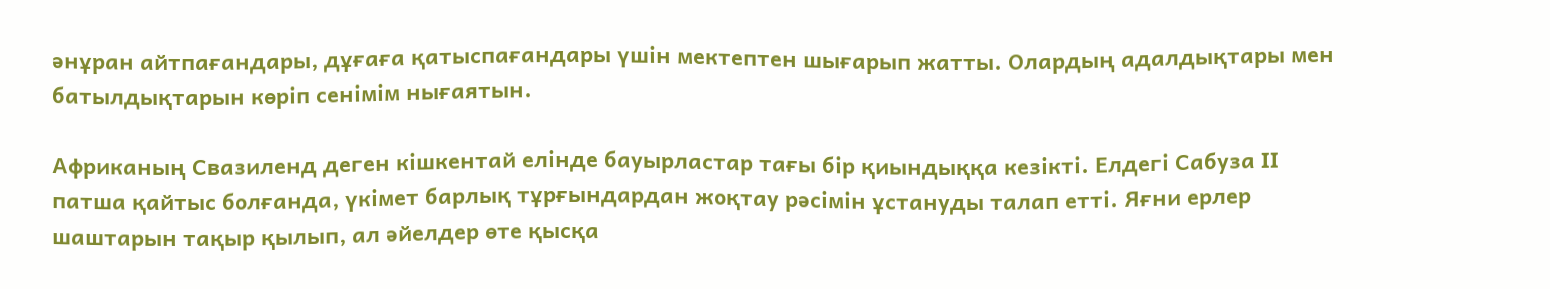әнұран айтпағандары, дұғаға қатыспағандары үшін мектептен шығарып жатты. Олардың адалдықтары мен батылдықтарын көріп сенімім нығаятын.

Африканың Свазиленд деген кішкентай елінде бауырластар тағы бір қиындыққа кезікті. Елдегі Сабуза II патша қайтыс болғанда, үкімет барлық тұрғындардан жоқтау рәсімін ұстануды талап етті. Яғни ерлер шаштарын тақыр қылып, ал әйелдер өте қысқа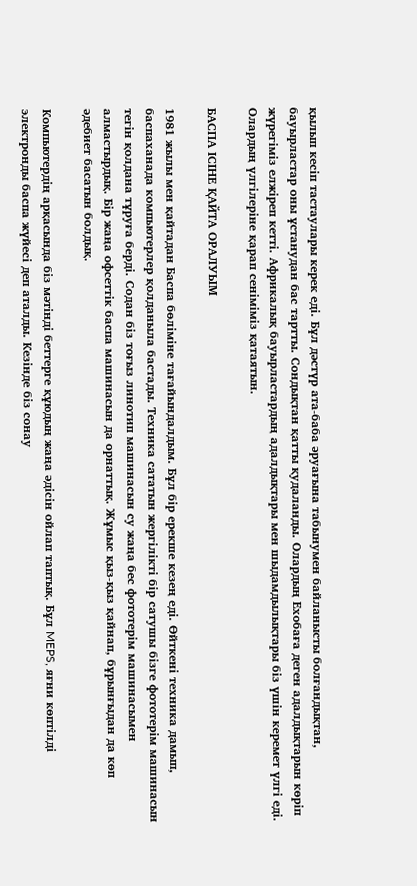қылып кесіп тастаулары керек еді. Бұл дәстүр ата-баба әруағына табынумен байланысты болғандықтан, бауырластар оны ұстанудан бас тартты. Сондықтан қатты қудаланды. Олардың Ехобаға деген адалдықтарын көріп жүрегіміз елжіреп кетті. Африкалық бауырластардың адалдықтары мен шыдамдылықтары біз үшін керемет үлгі еді. Олардың үлгілеріне қарап сеніміміз қатаятын.

БАСПА ІСІНЕ ҚАЙТА ОРАЛУЫМ

1981 жылы мен қайтадан Баспа бөліміне тағайындалдым. Бұл бір ерекше кезең еді. Өйткені техника дамып, баспаханада компьютерлер қолданыла бастады. Техника сататын жергілікті бір сатушы бізге фототерім машинасын тегін қолдана тұруға берді. Содан біз тоғыз линотип машинасын су жаңа бес фототерім машинасымен алмастырдық. Бір жаңа офсеттік баспа машинасын да орнаттық. Жұмыс қыз-қыз қайнап, бұрынғыдан да көп әдебиет басатын болдық.

Компьютердің арқасында біз мәтінді беттерге құюдың жаңа әдісін ойлап таптық. Бұл MEPS, яғни көптілді электронды баспа жүйесі деп аталды. Кезінде біз сонау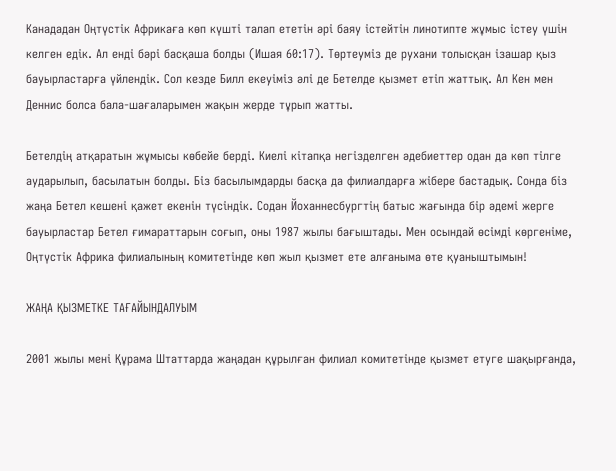Канададан Оңтүстік Африкаға көп күшті талап ететін әрі баяу істейтін линотипте жұмыс істеу үшін келген едік. Ал енді бәрі басқаша болды (Ишая 60:17). Төртеуміз де рухани толысқан ізашар қыз бауырластарға үйлендік. Сол кезде Билл екеуіміз әлі де Бетелде қызмет етіп жаттық. Ал Кен мен Деннис болса бала-шағаларымен жақын жерде тұрып жатты.

Бетелдің атқаратын жұмысы көбейе берді. Киелі кітапқа негізделген әдебиеттер одан да көп тілге аударылып, басылатын болды. Біз басылымдарды басқа да филиалдарға жібере бастадық. Сонда біз жаңа Бетел кешені қажет екенін түсіндік. Содан Йоханнесбургтің батыс жағында бір әдемі жерге бауырластар Бетел ғимараттарын соғып, оны 1987 жылы бағыштады. Мен осындай өсімді көргеніме, Оңтүстік Африка филиалының комитетінде көп жыл қызмет ете алғаныма өте қуаныштымын!

ЖАҢА ҚЫЗМЕТКЕ ТАҒАЙЫНДАЛУЫМ

2001 жылы мені Құрама Штаттарда жаңадан құрылған филиал комитетінде қызмет етуге шақырғанда,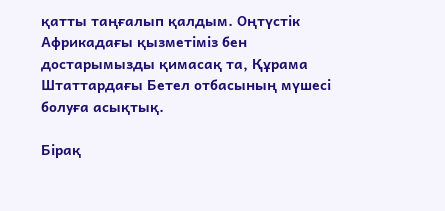қатты таңғалып қалдым. Оңтүстік Африкадағы қызметіміз бен достарымызды қимасақ та, Құрама Штаттардағы Бетел отбасының мүшесі болуға асықтық.

Бірақ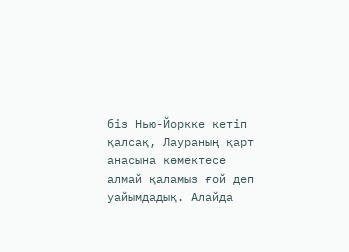біз Нью-Йоркке кетіп қалсақ, Лаураның қарт анасына көмектесе алмай қаламыз ғой деп уайымдадық. Алайда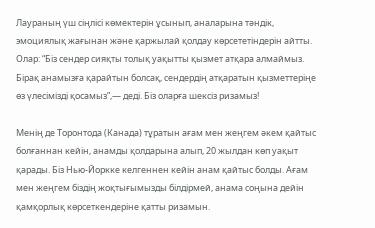Лаураның үш сіңлісі көмектерін ұсынып, аналарына тәндік, эмоциялық жағынан және қаржылай қолдау көрсететіндерін айтты. Олар: “Біз сендер сияқты толық уақытты қызмет атқара алмаймыз. Бірақ анамызға қарайтын болсақ, сендердің атқаратын қызметтеріңе өз үлесімізді қосамыз”,— деді. Біз оларға шексіз ризамыз!

Менің де Торонтода (Канада) тұратын ағам мен жеңгем әкем қайтыс болғаннан кейін, анамды қолдарына алып, 20 жылдан көп уақыт қарады. Біз Нью-Йоркке келгеннен кейін анам қайтыс болды. Ағам мен жеңгем біздің жоқтығымызды білдірмей, анама соңына дейін қамқорлық көрсеткендеріне қатты ризамын.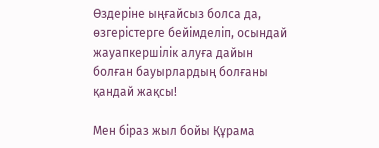Өздеріне ыңғайсыз болса да, өзгерістерге бейімделіп, осындай жауапкершілік алуға дайын болған бауырлардың болғаны қандай жақсы!

Мен біраз жыл бойы Құрама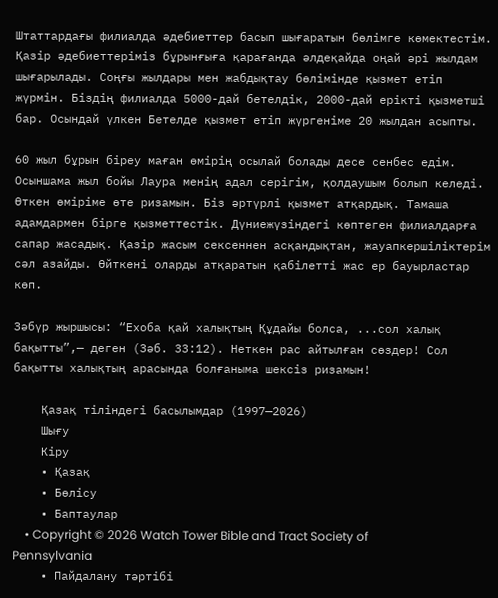Штаттардағы филиалда әдебиеттер басып шығаратын бөлімге көмектестім. Қазір әдебиеттеріміз бұрынғыға қарағанда әлдеқайда оңай әрі жылдам шығарылады. Соңғы жылдары мен жабдықтау бөлімінде қызмет етіп жүрмін. Біздің филиалда 5000-дай бетелдік, 2000-дай ерікті қызметші бар. Осындай үлкен Бетелде қызмет етіп жүргеніме 20 жылдан асыпты.

60 жыл бұрын біреу маған өмірің осылай болады десе сенбес едім. Осыншама жыл бойы Лаура менің адал серігім, қолдаушым болып келеді. Өткен өміріме өте ризамын. Біз әртүрлі қызмет атқардық. Тамаша адамдармен бірге қызметтестік. Дүниежүзіндегі көптеген филиалдарға сапар жасадық. Қазір жасым сексеннен асқандықтан, жауапкершіліктерім сәл азайды. Өйткені оларды атқаратын қабілетті жас ер бауырластар көп.

Зәбүр жыршысы: “Ехоба қай халықтың Құдайы болса, ...сол халық бақытты”,— деген (Зәб. 33:12). Неткен рас айтылған сөздер! Сол бақытты халықтың арасында болғаныма шексіз ризамын!

    Қазақ тіліндегі басылымдар (1997—2026)
    Шығу
    Кіру
    • Қазақ
    • Бөлісу
    • Баптаулар
    • Copyright © 2026 Watch Tower Bible and Tract Society of Pennsylvania
    • Пайдалану тәртібі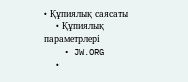• Құпиялық саясаты
    • Құпиялық параметрлері
    • JW.ORG
    •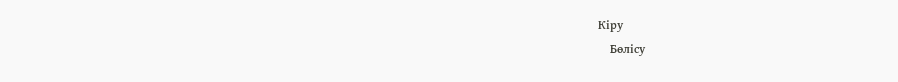Кіру
    Бөлісу